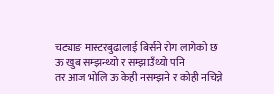चट्याङ मास्टरबुढालाई बिर्सने रोग लागेको छ
ऊ खुब सम्झन्थ्यो र सम्झाउँथ्यो पनि
तर आज भोलि ऊ केही नसम्झने र कोही नचिन्ने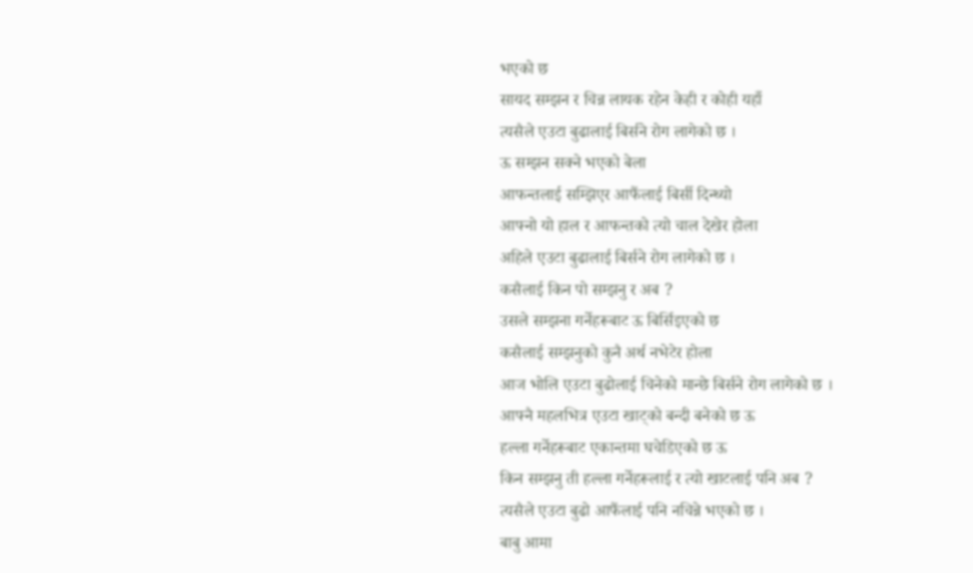भएको छ
सायद सम्झन र चिन्न लायक रहेन केही र कोही यहाँ
त्यसैले एउटा बुढालाई बिर्सने रोग लागेको छ ।
ऊ सम्झन सक्ने भएको बेला
आफन्तलाई सम्झिएर आफैंलाई बिर्सी दिन्थ्यो
आफ्नो यो हाल र आफन्तको त्यो चाल देखेर होला
अहिले एउटा बुढालाई बिर्सने रोग लागेको छ ।
कसैलाई किन पो सम्झनु र अब ?
उसले सम्झना गर्नेहरूबाट ऊ बिर्सिइएको छ
कसैलाई सम्झनुको कुनै अर्थ नभेटेर होला
आज भोलि एउटा बुढोलाई चिनेको मान्छे बिर्सने रोग लागेको छ ।
आफ्नै महलभित्र एउटा खाट्को बन्दी बनेको छ ऊ
हल्ला गर्नेहरूबाट एकान्तमा घचेडिएको छ ऊ
किन सम्झनु ती हल्ला गर्नेहरूलाई र त्यो खाटलाई पनि अब ?
त्यसैले एउटा बुढो आफैंलाई पनि नचिन्ने भएको छ ।
बाबु आमा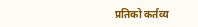प्रतिको कर्तव्य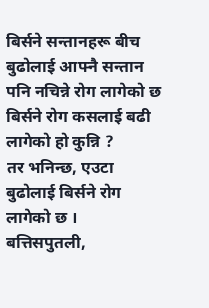बिर्सने सन्तानहरू बीच
बुढोलाई आफ्नै सन्तान पनि नचिन्ने रोग लागेको छ
बिर्सने रोग कसलाई बढी लागेको हो कुन्नि ?
तर भनिन्छ, एउटा बुढोलाई बिर्सने रोग लागेको छ ।
बत्तिसपुतली,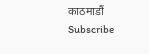काठमाडौं
Subscribe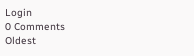Login
0 Comments
Oldest